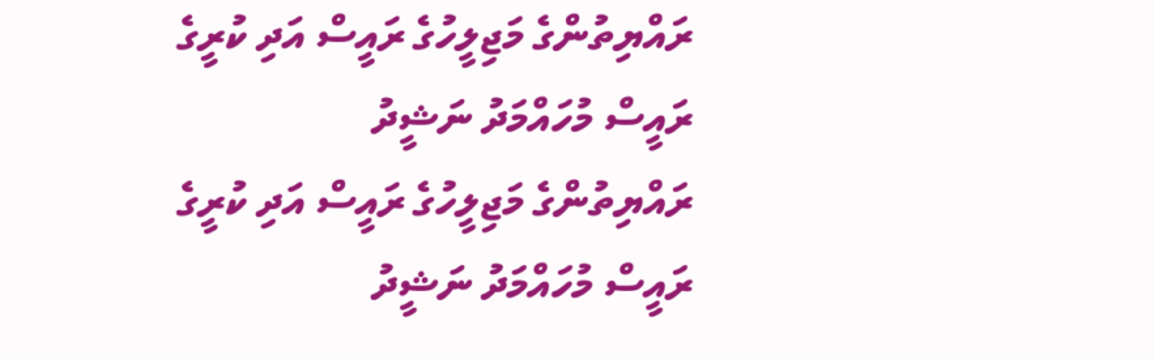ރައްޔިތުންގެ މަޖިލީހުގެ ރައީސް އަދި ކުރީގެ ރައީސް މުހައްމަދު ނަޝީދު
ރައްޔިތުންގެ މަޖިލީހުގެ ރައީސް އަދި ކުރީގެ ރައީސް މުހައްމަދު ނަޝީދު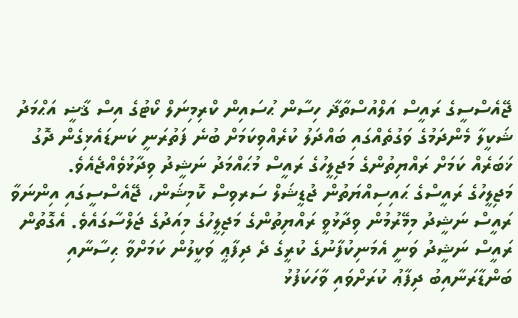ޖޭއެސްސީގެ ރައީސް އަލްއުސްތާޛާ ހިސާން ޙުސައިން ކްރިމިނަލް ކޯޓުގެ އިސް ޤާޟީ އަޙްމަދު ޝަކީލާ މެންދަމުގެ ވަގުތެއްގައި ބައްދަލު ކުރެއްވިކަމަށް ބުނެ ފަތުރަނީ ކަނޑައެޅިގެން ދޮގު ޚަބަރެއް ކަމަށް ރައްޔިތުންގެ މަޖިލީހުގެ ރައީސް މުޙައްމަދު ނަޝީދު ވިދާޅުވެއްޖެއެވެ.
މަޖިލީހުގެ ރައީސްގެ ޙައިސިއްޔަތުން ޖުޑީޝަލް ސަރވިސް ކޮމިޝަން، ޖޭއެސްސީގައި އިންނަވާ ރައީސް ނަޝީދު މިމޭރުމުން ވިދާޅުވީ ރައްޔިތުންގެ މަޖިލީހުގެ މިއަދުގެ ޖަލްސާގައެވެ. އެގޮތުން ރައީސް ނަޝީދު ވަނީ އެމަނިކުފާނުގެ ކުރީގެ ދެ ދިފާޢީ ވަކީލުން ކަމަށްވާ ޙިސާނާއި ބަންޑާރަނާއިބު ދިފާޢު ކުރަށްވައި ވާހަކަފުޅު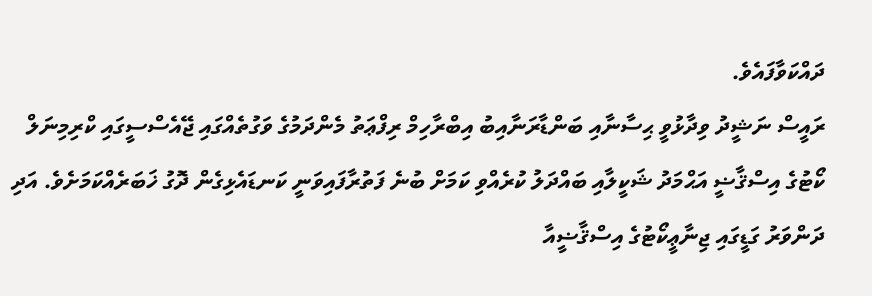ދައްކަވާފައެވެ.
ރައީސް ނަޝީދު ވިދާޅުވީ ޙިސާނާއި ބަންޑާރަނާއިބު އިބްރާހިމް ރިފްޢަތު މެންދަމުގެ ވަގުތެއްގައި ޖޭއެސްސީގައި ކްރިމިނަލް ކޯޓުގެ އިސްޤާޟީ އަޙްމަދު ޝަކީލާއި ބައްދަލު ކުރެއްވި ކަމަށް ބުނެ ފަތުރާފައިވަނީ ކަނޑައެޅިގެން ދޮގު ޚަބަރެއްކަމަށެވެ. އަދި ދަންވަރު ގަޑީގައި ޖިނާޢީކޯޓުގެ އިސްޤާޟީއާ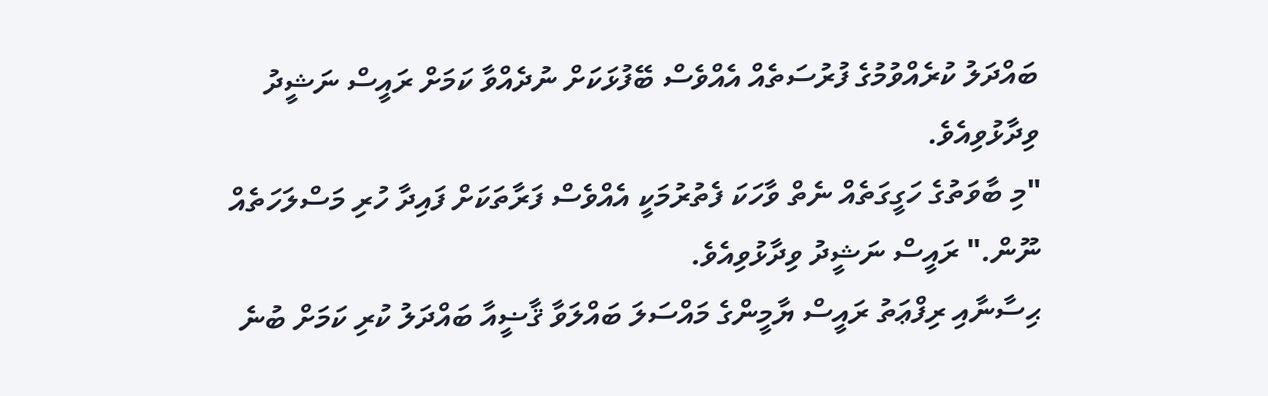ބައްދަލު ކުރެއްވުމުގެ ފުރުސަތެއް އެއްވެސް ބޭފުޅަކަށް ނުދެއްވާ ކަމަށް ރައީސް ނަޝީދު ވިދާޅުވިއެވެ.
"މި ބާވަތުގެ ހަގީގަތެއް ނެތް ވާހަކަ ފެތުރުމަކީ އެއްވެސް ފަރާތަކަށް ފައިދާ ހުރި މަސްލަހަތެއް ނޫން." ރައީސް ނަޝީދު ވިދާޅުވިއެވެ.
ޙިސާނާއި ރިފްޢަތު ރައީސް ޔާމީންގެ މައްސަލަ ބައްލަވާ ޤާޟީއާ ބައްދަލު ކުރި ކަމަށް ބުނެ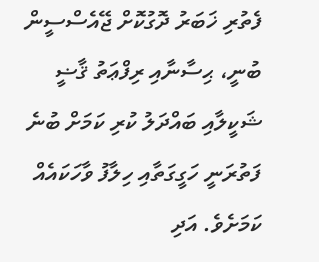ފެތުރި ޚަބަރު ދޮގުކޮށް ޖޭއެސްސީން ބުނީ، ޙިސާނާއި ރިފްޢަތު ޤާޟީ ޝަކީލާއި ބައްދަލު ކުރި ކަމަށް ބުނެ ފަތުރަނީ ހަގީގަތާއި ހިލާފު ވާހަކައެއް ކަމަށެވެ. އަދި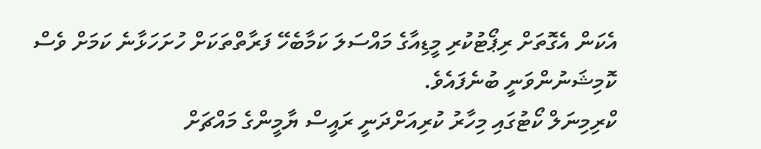އެކަން އެގޮތަށް ރިޕޯޓުކުރި މީޑިއާގެ މައްސަލަ ކަމާބެހޭ ފަރާތްތަކަށް ހުށަހަޅާނެ ކަމަށް ވެސް ކޮމިޝަނުންވަނީ ބުނެފައެވެ.
ކްރިމިނަލް ކޯޓުގައި މިހާރު ކުރިއަށްދަނީ ރައީސް ޔާމީންގެ މައްޗަށް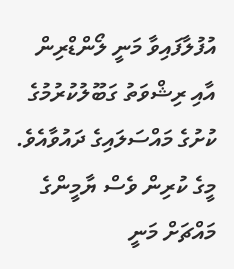އުފުލާފައިވާ މަނީ ލޯންޑްރިން އާއި ރިޝްވަތު ގަބޫލުކުރުމުގެ ކުށުގެ މައްސަލައިގެ ދައުވާއެވެ. މީގެ ކުރިން ވެސް ޔާމީންގެ މައްޗަށް މަނީ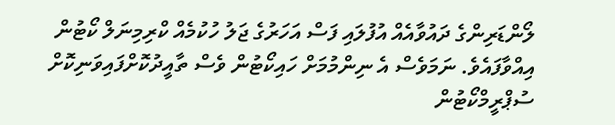ލޯންޑަރިންގެ ދައުވާއެއް އުފުލައި ފަސް އަހަރުގެ ޖަލު ހުކުމެއް ކްރިމިނަލް ކޯޓުން އިއްވާފައެވެ. ނަމަވެސް އެ ނިންމުމަށް ހައިކޯޓުން ވެސް ތާއީދުކޮށްފައިވަނިކޮށް ސުޕްރީމްކޯޓުން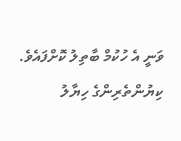ވަނީ އެ ހުކުމް ބާތިލު ކޮށްފައެވެ.
ކިޔުންތެރިންގެ ހިޔާލު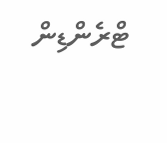ޓްރެންޑިން